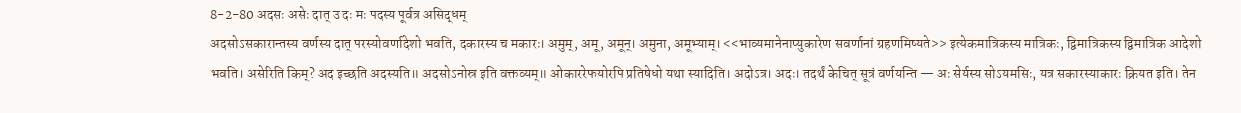8-2-80 अदसः असेः दात् उ दः मः पदस्य पूर्वत्र असिद्धम्
अदसोऽसकारान्तस्य वर्णस्य दात् परस्योवर्णादेशो भवति, दकारस्य च मकारः। अमुम्, अमू, अमून्। अमुना, अमूभ्याम्। <<भाव्यमानेनाप्युकारेण सवर्णानां ग्रहणमिष्यते>> इत्येकमात्रिकस्य मात्रिकः, द्विमात्रिकस्य द्विमात्रिक आदेशो भवति। असेरिति किम्? अद इच्छति अदस्यति॥ अदसोऽनोस्र इति वक्तव्यम्॥ ओकाररेफयोरपि प्रतिषेधो यथा स्यादिति। अदोऽत्र। अदः। तदर्थं केचित् सूत्रं वर्णयन्ति — अः सेर्यस्य सोऽयमसिः, यत्र सकारस्याकारः क्रियत इति। तेन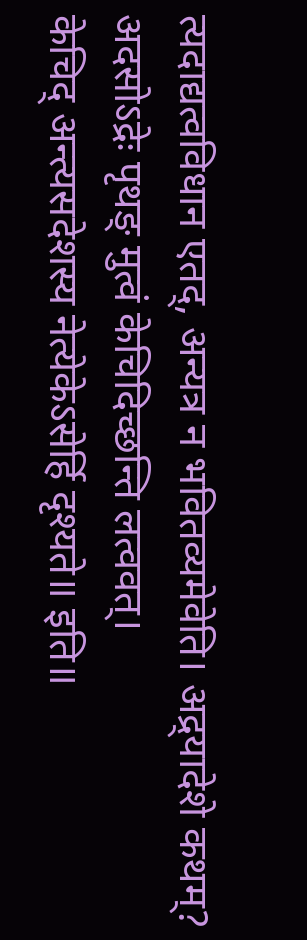त्यदाद्यत्वविधान एतद्, अन्यत्र न भवितव्यमेवेति। अद्र्यादेशे कथम्?
अदसोऽद्रेः पृथङ् मुत्वं केचिदिच्छन्ति लत्ववत्।
केचिद् अन्त्यसदेशस्य नेत्येकेऽसेर्हि दृश्यते॥ इति॥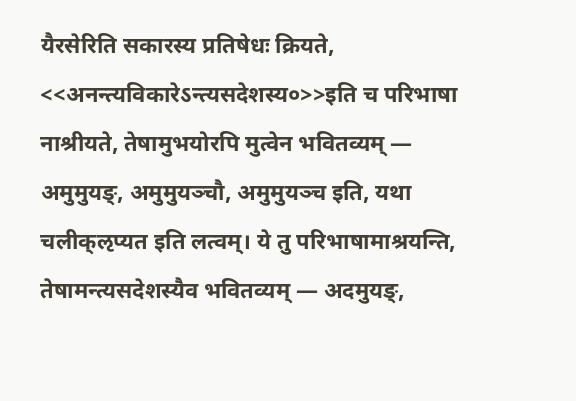यैरसेरिति सकारस्य प्रतिषेधः क्रियते, <<अनन्त्यविकारेऽन्त्यसदेशस्य०>>इति च परिभाषा नाश्रीयते, तेषामुभयोरपि मुत्वेन भवितव्यम् — अमुमुयङ्, अमुमुयञ्चौ, अमुमुयञ्च इति, यथा चलीक्ऌप्यत इति लत्वम्। ये तु परिभाषामाश्रयन्ति, तेषामन्त्यसदेशस्यैव भवितव्यम् — अदमुयङ्,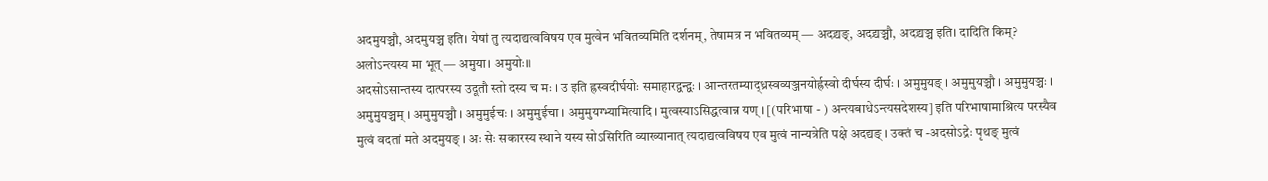अदमुयञ्चौ, अदमुयञ्च इति। येषां तु त्यदाद्यत्वविषय एव मुत्वेन भवितव्यमिति दर्शनम्, तेषामत्र न भवितव्यम् — अदद्र्यङ्, अदद्र्यञ्चौ, अदद्र्यञ्च इति। दादिति किम्? अलोऽन्त्यस्य मा भूत् — अमुया। अमुयोः॥
अदसोऽसान्तस्य दात्परस्य उदूतौ स्तो दस्य च मः । उ इति ह्रस्वदीर्घयोः समाहारद्वन्द्वः । आन्तरतम्याद्ध्रस्वव्यञ्जनयोर्ह्रस्वो दीर्घस्य दीर्घः । अमुमुयङ् । अमुमुयञ्चौ । अमुमुयञ्चः । अमुमुयञ्चम् । अमुमुयञ्चौ । अमुमुईचः । अमुमुईचा । अमुमुयग्भ्यामित्यादि । मुत्वस्याऽसिद्धत्वान्न यण् । [(परिभाषा - ) अन्त्यबाधेऽन्त्यसदेशस्य] इति परिभाषामाश्रित्य परस्यैव मुत्वं वदतां मते अदमुयङ् । अः सेः सकारस्य स्थाने यस्य सोऽसिरिति व्याख्यानात् त्यदाद्यत्वविषय एव मुत्वं नान्यत्रेति पक्षे अदद्यङ् । उक्तं च -अदसोऽद्रेः पृथङ् मुत्वं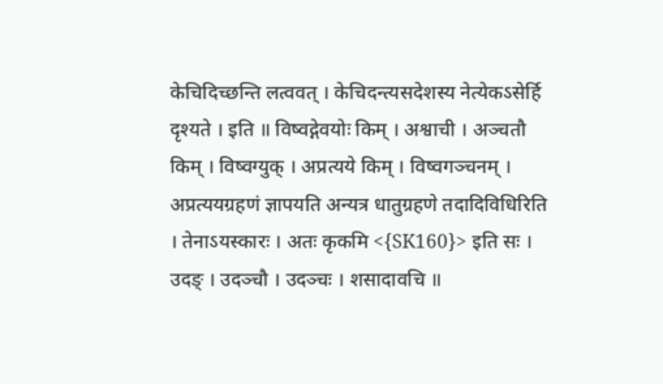केचिदिच्छन्ति लत्ववत् । केचिदन्त्यसदेशस्य नेत्येकऽसेर्हि दृश्यते । इति ॥ विष्वद्गेवयोः किम् । अश्वाची । अञ्चतौ किम् । विष्वग्युक् । अप्रत्यये किम् । विष्वगञ्चनम् । अप्रत्ययग्रहणं ज्ञापयति अन्यत्र धातुग्रहणे तदादिविधिरिति । तेनाऽयस्कारः । अतः कृकमि <{SK160}> इति सः । उदङ् । उदञ्चौ । उदञ्चः । शसादावचि ॥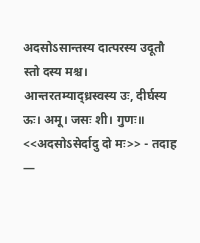अदसोऽसान्तस्य दात्परस्य उदूतौ स्तो दस्य मश्च। आन्तरतम्याद्ध्रस्वस्य उः, दीर्घस्य ऊः। अमू। जसः शी। गुणः॥
<<अदसोऽसेर्दादु दो मः>> - तदाह —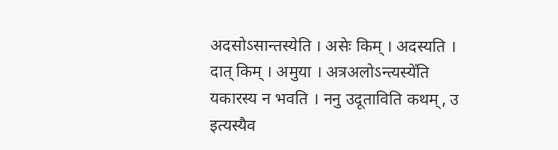अदसोऽसान्तस्येति । असेः किम् । अदस्यति । दात् किम् । अमुया । अत्रअलोऽन्त्यस्ये॑ति यकारस्य न भवति । ननु उदूताविति कथम्, उ इत्यस्यैव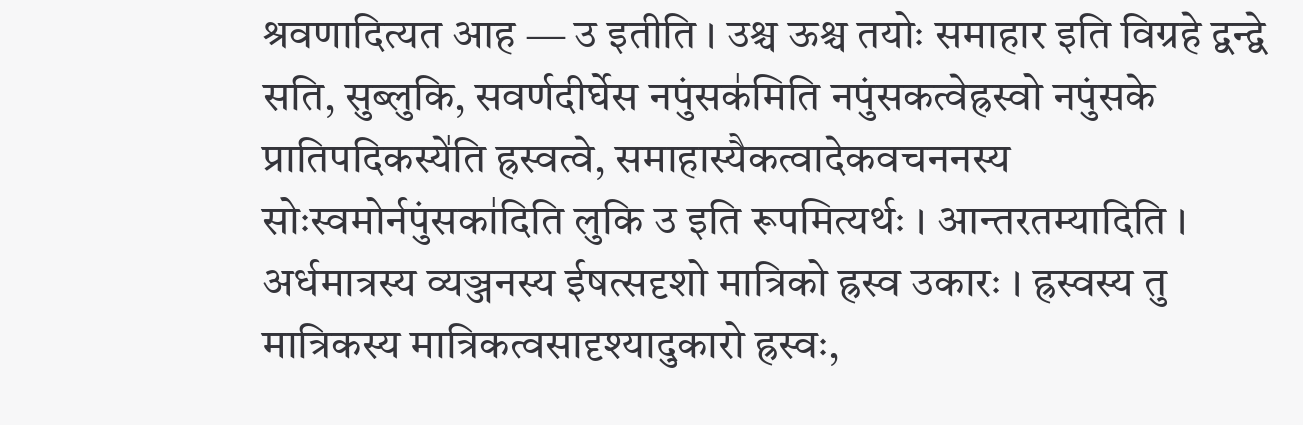श्रवणादित्यत आह — उ इतीति । उश्च ऊश्च तयोः समाहार इति विग्रहे द्वन्द्वे सति, सुब्लुकि, सवर्णदीर्घेस नपुंसक॑मिति नपुंसकत्वेह्रस्वो नपुंसके प्रातिपदिकस्ये॑ति ह्रस्वत्वे, समाहास्यैकत्वादेकवचननस्य सोःस्वमोर्नपुंसका॑दिति लुकि उ इति रूपमित्यर्थः । आन्तरतम्यादिति । अर्धमात्रस्य व्यञ्जनस्य ईषत्सदृशो मात्रिको ह्रस्व उकारः । ह्रस्वस्य तु मात्रिकस्य मात्रिकत्वसादृश्यादुकारो ह्रस्वः,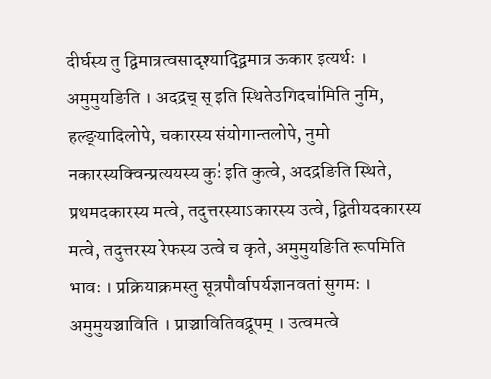दीर्घस्य तु द्विमात्रत्वसादृश्याद्द्विमात्र ऊकार इत्यर्थः । अमुमुयङिति । अदद्रच् स् इति स्थितेउगिदचा॑मिति नुमि, हल्ङ्यादिलोपे, चकारस्य संयोगान्तलोपे, नुमो नकारस्यक्विन्प्रत्ययस्य कुः॑ इति कुत्वे, अदद्रङिति स्थिते, प्रथमदकारस्य मत्वे, तदुत्तरस्याऽकारस्य उत्वे, द्वितीयदकारस्य मत्वे, तदुत्तरस्य रेफस्य उत्वे च कृते, अमुमुयङिति रूपमिति भावः । प्रक्रियाक्रमस्तु सूत्रपौर्वापर्यज्ञानवतां सुगमः । अमुमुयञ्चाविति । प्राञ्चावितिवद्रूपम् । उत्वमत्वे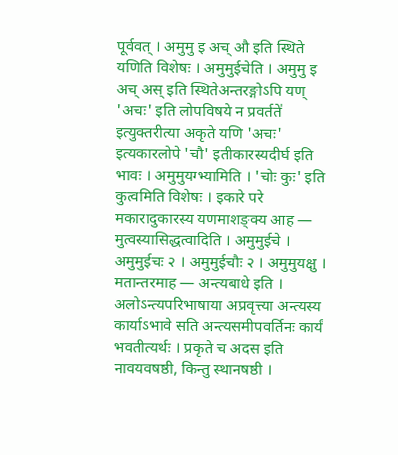पूर्ववत् । अमुमु इ अच् औ इति स्थिते यणिति विशेषः । अमुमुईचेति । अमुमु इ अच् अस् इति स्थितेअन्तरङ्गोऽपि यण् 'अचः' इति लोपविषये न प्रवर्तते॑ इत्युक्तरीत्या अकृते यणि 'अचः' इत्यकारलोपे 'चौ' इतीकारस्यदीर्घ इति भावः । अमुमुयग्भ्यामिति । 'चोः कुः' इति कुत्वमिति विशेषः । इकारे परे मकारादुकारस्य यणमाशङ्क्य आह — मुत्वस्यासिद्धत्वादिति । अमुमुईचे । अमुमुईचः २ । अमुमुईचौः २ । अमुमुयक्षु । मतान्तरमाह — अन्त्यबाधे इति । अलोऽन्त्यपरिभाषाया अप्रवृत्त्या अन्त्यस्य कार्याऽभावे सति अन्त्यसमीपवर्तिनः कार्यं भवतीत्यर्थः । प्रकृते च अदस इति नावयवषष्ठी, किन्तु स्थानषष्ठी ।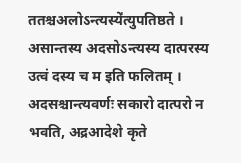ततश्चअलोऽन्त्यस्ये॑त्युपतिष्ठते । असान्तस्य अदसोऽन्त्यस्य दात्परस्य उत्वं दस्य च म इति फलितम् । अदसश्चान्त्यवर्णः सकारो दात्परो न भवति, अद्रआदेशे कृते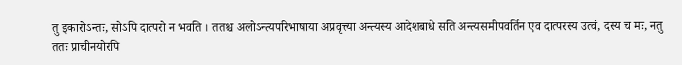तु इकारोऽन्तः, सोऽपि दात्परो न भवति । ततश्च अलोऽन्त्यपरिभाषाया अप्रवृत्त्या अन्त्यस्य आदेशबाधे सति अन्त्यसमीपवर्तिन एव दात्परस्य उत्वं, दस्य च मः, नतु ततः प्राचीनयोरपि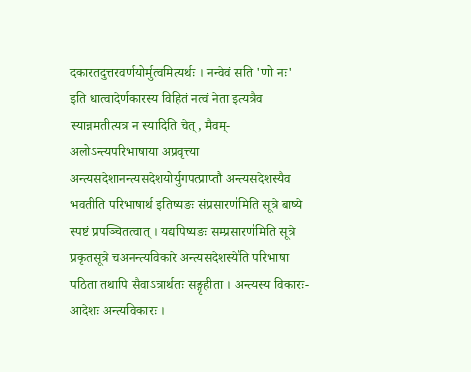दकारतदुत्तरवर्णयोर्मुत्वमित्यर्थः । नन्वेवं सति 'णो नः' इति धात्वादेर्णकारस्य विहितं नत्वं नेता इत्यत्रैव स्यान्नमतीत्यत्र न स्यादिति चेत्, मैवम्-अलोऽन्त्यपरिभाषाया अप्रवृत्त्या अन्त्यसदेशानन्त्यसदेशयोर्युगपत्प्राप्तौ अन्त्यसदेशस्यैव भवतीति परिभाषार्थ इतिष्यङः संप्रसारण॑मिति सूत्रे बाष्ये स्पष्टं प्रपञ्चितत्वात् । यद्यपिष्यङः सम्प्रसारण॑मिति सूत्रे प्रकृतसूत्रे चअनन्त्यविकारे अन्त्यसदेशस्ये॑ति परिभाषा पठिता तथापि सैवाऽत्रार्थतः सङ्गृहीता । अन्त्यस्य विकारः-आदेशः अन्त्यविकारः ।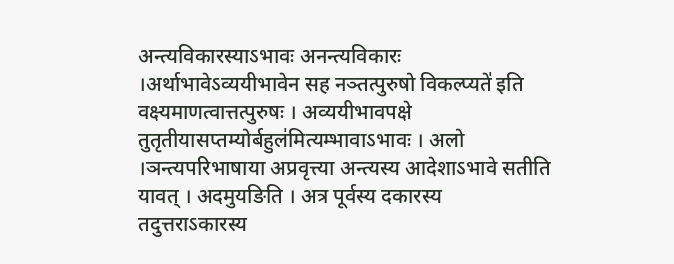अन्त्यविकारस्याऽभावः अनन्त्यविकारः ।अर्थाभावेऽव्ययीभावेन सह नञ्तत्पुरुषो विकल्प्यते॑ इति वक्ष्यमाणत्वात्तत्पुरुषः । अव्ययीभावपक्षे तुतृतीयासप्तम्योर्बहुल॑मित्यम्भावाऽभावः । अलो ।ञन्त्यपरिभाषाया अप्रवृत्त्या अन्त्यस्य आदेशाऽभावे सतीति यावत् । अदमुयङिति । अत्र पूर्वस्य दकारस्य तदुत्तराऽकारस्य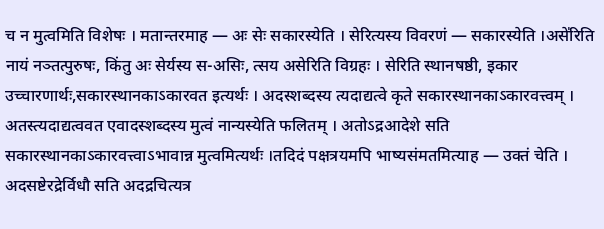च न मुत्वमिति विशेषः । मतान्तरमाह — अः सेः सकारस्येति । सेरित्यस्य विवरणं — सकारस्येति ।असे॑रिति नायं नञ्तत्पुरुषः, किंतु अः सेर्यस्य स-असिः, त्सय असेरिति विग्रहः । सेरिति स्थानषष्ठी, इकार उच्चारणार्थः,सकारस्थानकाऽकारवत इत्यर्थः । अदस्शब्दस्य त्यदाद्यत्वे कृते सकारस्थानकाऽकारवत्त्वम् । अतस्त्यदाद्यत्ववत एवादस्शब्दस्य मुत्वं नान्यस्येति फलितम् । अतोऽद्रआदेशे सति सकारस्थानकाऽकारवत्त्वाऽभावान्न मुत्वमित्यर्थः ।तदिदं पक्षत्रयमपि भाष्यसंमतमित्याह — उक्तं चेति । अदसष्टेरद्रेर्विधौ सति अदद्रचित्यत्र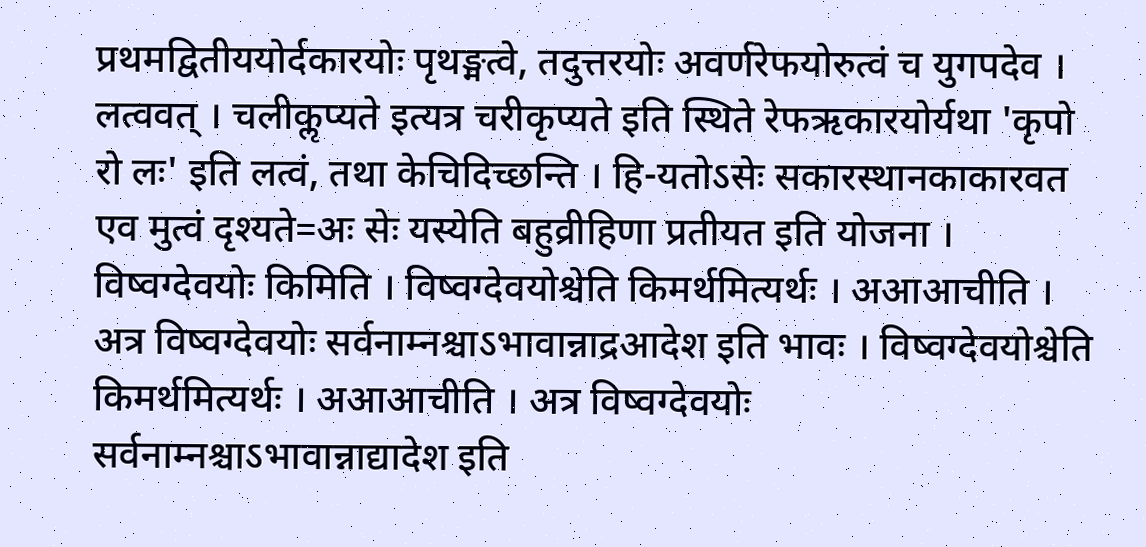प्रथमद्वितीययोर्दकारयोः पृथङ्मत्वे, तदुत्तरयोः अवर्णरेफयोरुत्वं च युगपदेव । लत्ववत् । चलीकॢप्यते इत्यत्र चरीकृप्यते इति स्थिते रेफऋकारयोर्यथा 'कृपो रो लः' इति लत्वं, तथा केचिदिच्छन्ति । हि-यतोऽसेः सकारस्थानकाकारवत एव मुत्वं दृश्यते=अः सेः यस्येति बहुव्रीहिणा प्रतीयत इति योजना । विष्वग्देवयोः किमिति । विष्वग्देवयोश्चेति किमर्थमित्यर्थः । अआआचीति । अत्र विष्वग्देवयोः सर्वनाम्नश्चाऽभावान्नाद्रआदेश इति भावः । विष्वग्देवयोश्चेति किमर्थमित्यर्थः । अआआचीति । अत्र विष्वग्देवयोः सर्वनाम्नश्चाऽभावान्नाद्यादेश इति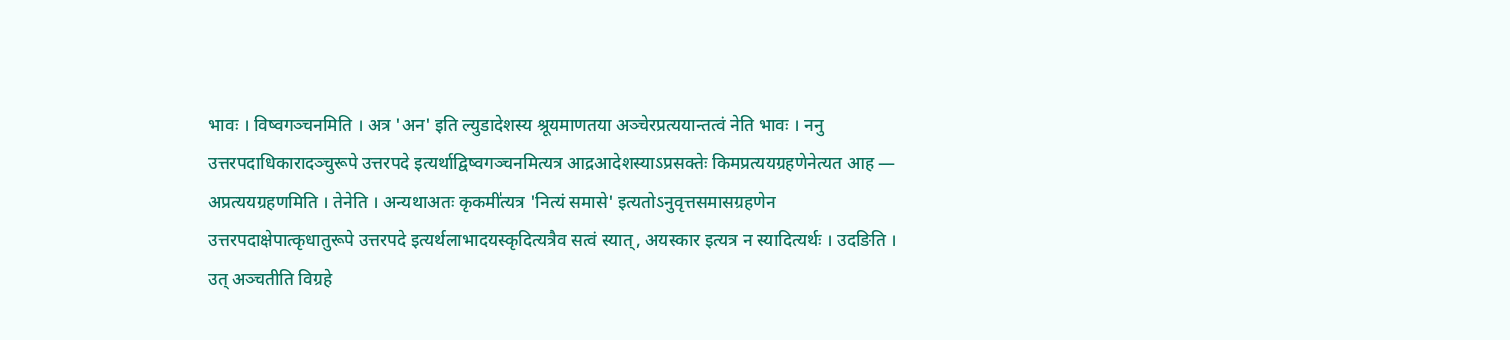भावः । विष्वगञ्चनमिति । अत्र 'अन' इति ल्युडादेशस्य श्रूयमाणतया अञ्चेरप्रत्ययान्तत्वं नेति भावः । ननु उत्तरपदाधिकारादञ्चुरूपे उत्तरपदे इत्यर्थाद्विष्वगञ्चनमित्यत्र आद्रआदेशस्याऽप्रसक्तेः किमप्रत्ययग्रहणेनेत्यत आह — अप्रत्ययग्रहणमिति । तेनेति । अन्यथाअतः कृकमी॑त्यत्र 'नित्यं समासे' इत्यतोऽनुवृत्तसमासग्रहणेन उत्तरपदाक्षेपात्कृधातुरूपे उत्तरपदे इत्यर्थलाभादयस्कृदित्यत्रैव सत्वं स्यात्, अयस्कार इत्यत्र न स्यादित्यर्थः । उदङिति । उत् अञ्चतीति विग्रहे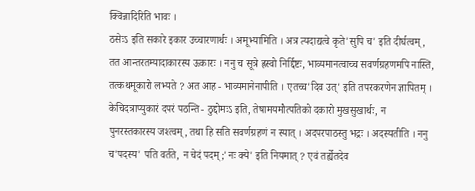क्विन्नादिरिति भावः ।
ठसेःऽ इति सकारे इकार उच्चारणार्थः । अमूभ्यामिति । अत्र त्यदाद्यत्वे कृते'सुपि च' इति दीर्घत्वम्, तत आन्तरतम्यादाकारस्य ऊकारः । ननु च सूत्रे ह्रस्वो निर्द्दिष्टः, भाव्यमानत्वाच्च सवर्णग्रहणमपि नास्ति, तत्कथमूकारो लभ्यते ? अत आह - भाव्यमानेनापीति । एतच्च'दिव उत्' इति तपरकरणेन ज्ञापितम् । केचिदत्राप्युकारं दपरं पठन्ति - ठुद्दोमःऽ इति, तेषामयमौत्पतिको दकारो मुखसुखार्थः, न पुनरस्तकारस्य जश्त्वम्, तथा हि सति सवर्णग्रहणं न स्यात् । अदपरपाठस्तु भद्रः । अदस्यतीति । ननु च'पदस्य' पति वर्तते, न चेदं पदम्;'नः क्ये' इति नियमात् ? एवं तर्ह्येतदेव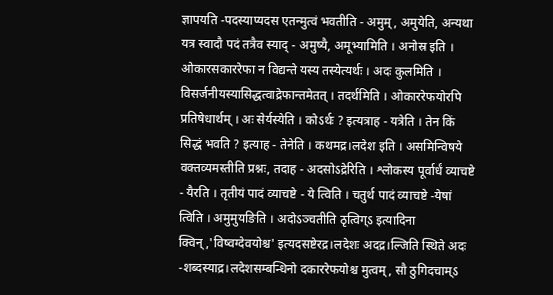ज्ञापयति -पदस्याप्यदस एतन्मुत्वं भवतीति - अमुम्, अमुयेति, अन्यथा यत्र स्वादौ पदं तत्रैव स्याद् - अमुष्यै, अमूभ्यामिति । अनोस्र इति । ओकारसकाररेफा न विद्यन्ते यस्य तस्येत्यर्थः । अदः कुलमिति । विसर्जनीयस्यासिद्धत्वाद्रेफान्तमेतत् । तदर्थमिति । ओकाररेफयोरपि प्रतिषेधार्थम् । अः सेर्यस्येति । कोऽर्थः ? इत्यत्राह - यत्रेति । तेन किं सिद्धं भवति ? इत्याह - तेनेति । कथमद्र।लदेश इति । असमिन्विषये वक्तव्यमस्तीति प्रश्नः, तदाह - अदसोऽद्रेरिति । श्लोकस्य पूर्वार्धं व्याचष्टे - यैरति । तृतीयं पादं व्याचष्टे - ये त्विति । चतुर्थ पादं व्याचष्टे -येषां त्विति । अमुमुयङिति । अदोऽञ्चतीति ठृत्विग्ऽ इत्यादिना क्विन्,'विष्वग्देवयोश्च' इत्यदसष्टेरद्र।लदेशः अदद्र।ल्जिति स्थिते अदः -शब्दस्याद्र।लदेशसम्बन्धिनो दकाररेफयोश्च मुत्वम्, सौ ठुगिदचाम्ऽ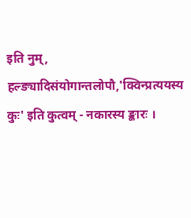इति नुम्, हल्ङ्यादिसंयोगान्तलोपौ,'क्विन्प्रत्ययस्य कुः' इति कुत्वम् - नकारस्य ङ्कारः ।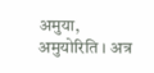अमुया, अमुयोरिति । अत्र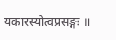यकारस्योत्वप्रसङ्गः ॥